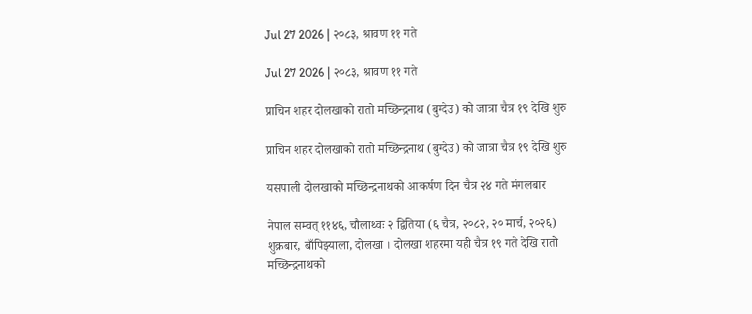Jul 27 2026 | २०८३, श्रावण ११ गते

Jul 27 2026 | २०८३, श्रावण ११ गते

प्राचिन शहर दोलखाको रातो मच्छिन्द्रनाथ (बुग्देउ) को जात्रा चैत्र १९ देखि शुरु

प्राचिन शहर दोलखाको रातो मच्छिन्द्रनाथ (बुग्देउ) को जात्रा चैत्र १९ देखि शुरु

यसपाली दोलखाको मच्छिन्द्रनाथको आकर्षण दिन चैत्र २४ गते मंगलबार

नेपाल सम्वत् ११४६, चौलाथ्वः २ द्वितिया (६ चैत्र, २०८२, २० मार्च, २०२६) शुक्रबार, बाँपिझ्याला, दोलखा । दोलखा शहरमा यही चैत्र १९ गते देखि रातो मच्छिन्द्रनाथको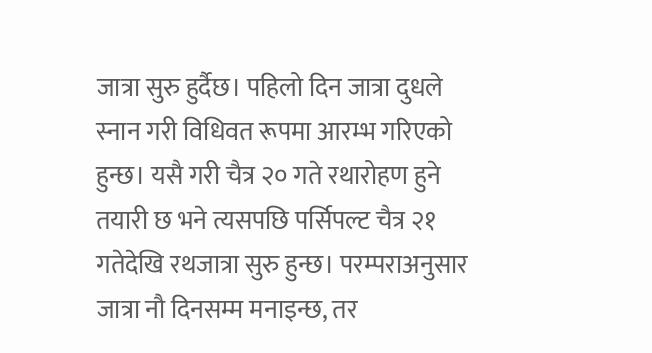जात्रा सुरु हुर्दैछ। पहिलो दिन जात्रा दुधले स्नान गरी विधिवत रूपमा आरम्भ गरिएको हुन्छ। यसै गरी चैत्र २० गते रथारोहण हुने तयारी छ भने त्यसपछि पर्सिपल्ट चैत्र २१ गतेदेखि रथजात्रा सुरु हुन्छ। परम्पराअनुसार जात्रा नौ दिनसम्म मनाइन्छ, तर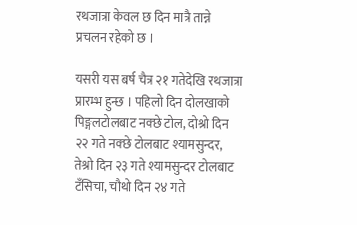रथजात्रा केवल छ दिन मात्रै तान्ने प्रचलन रहेको छ ।

यसरी यस बर्ष चैत्र २१ गतेदेखि रथजात्रा प्रारम्भ हुन्छ । पहिलो दिन दोलखाको पिङ्गलटोलबाट नक्छे टोल, दोश्रो दिन २२ गते नक्छे टोलबाट श्यामसुन्दर, तेश्रो दिन २३ गते श्यामसुन्दर टोलबाट टँसिचा, चौथो दिन २४ गते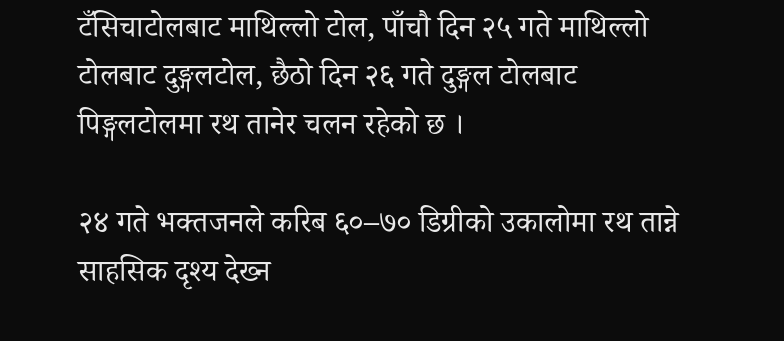टँसिचाटोलबाट माथिल्लो टोल, पाँचौ दिन २५ गते माथिल्लो टोलबाट दुङ्गलटोल, छैठो दिन २६ गते दुङ्गल टोलबाट पिङ्गलटोलमा रथ तानेर चलन रहेको छ ।

२४ गते भक्तजनले करिब ६०–७० डिग्रीको उकालोमा रथ तान्ने साहसिक दृश्य देख्न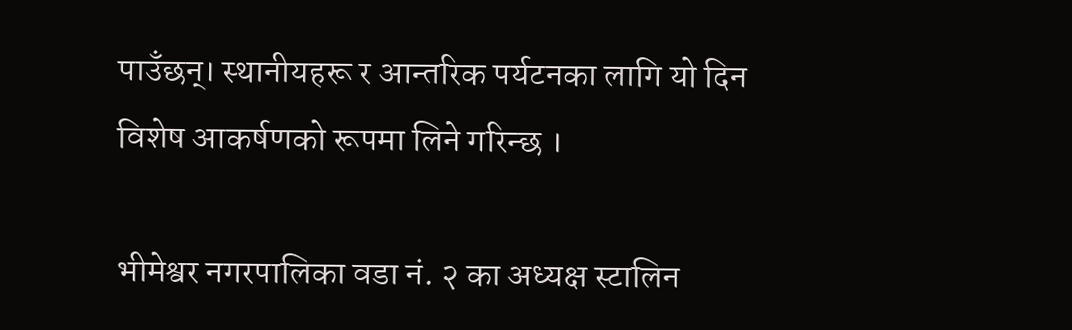पाउँछन्। स्थानीयहरू र आन्तरिक पर्यटनका लागि यो दिन विशेष आकर्षणको रूपमा लिने गरिन्छ ।

भीमेश्वर नगरपालिका वडा नं. २ का अध्यक्ष स्टालिन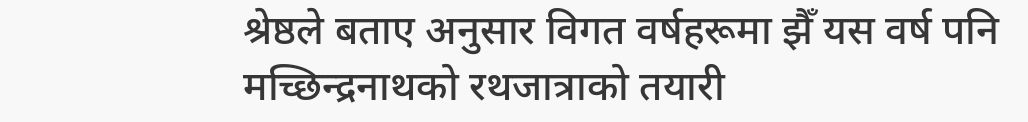श्रेष्ठले बताए अनुसार विगत वर्षहरूमा झैँ यस वर्ष पनि मच्छिन्द्रनाथको रथजात्राको तयारी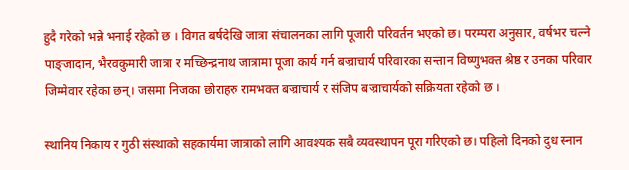हुदै गरेको भन्ने भनाई रहेको छ । विगत बर्षदेखि जात्रा संचालनका लागि पूजारी परिवर्तन भएको छ। परम्परा अनुसार, वर्षभर चल्ने पाङ्जादान, भैरवकुमारी जात्रा र मच्छिन्द्रनाथ जात्रामा पूजा कार्य गर्न बज्राचार्य परिवारका सन्तान विष्णुभक्त श्रेष्ठ र उनका परिवार जिम्मेवार रहेका छन्। जसमा निजका छोराहरु रामभक्त बज्राचार्य र संजिप बज्राचार्यको सक्रियता रहेको छ ।

स्थानिय निकाय र गुठी संस्थाको सहकार्यमा जात्राको लागि आवश्यक सबै व्यवस्थापन पूरा गरिएको छ। पहिलो दिनको दुध स्नान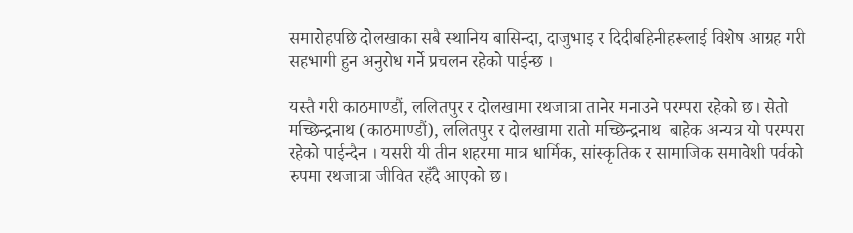समारोहपछि दोलखाका सबै स्थानिय बासिन्दा, दाजुभाइ र दिदीबहिनीहरूलाई विशेष आग्रह गरी सहभागी हुन अनुरोध गर्ने प्रचलन रहेको पाईन्छ ।

यस्तै गरी काठमाण्डौं, ललितपुर र दोलखामा रथजात्रा तानेर मनाउने परम्परा रहेको छ। सेतो मच्छिन्द्रनाथ (काठमाण्डौं), ललितपुर र दोलखामा रातो मच्छिन्द्रनाथ  बाहेक अन्यत्र यो परम्परा रहेको पाईन्दैन । यसरी यी तीन शहरमा मात्र धार्मिक, सांस्कृतिक र सामाजिक समावेशी पर्वको रुपमा रथजात्रा जीवित रहँदै आएको छ।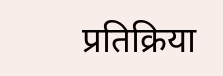प्रतिक्रिया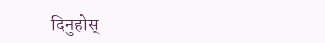दिनुहोस्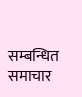सम्बन्धित समाचार